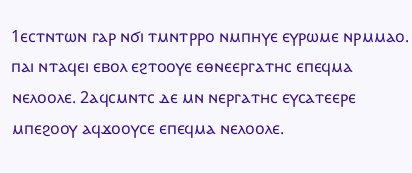1ⲉⲥⲧⲛⲧⲱⲛ ⲅⲁⲣ ⲛϭⲓ ⲧⲙⲛⲧⲣⲣⲟ ⲛⲙⲡⲏⲩⲉ ⲉⲩⲣⲱⲙⲉ ⲛⲣⲙⲙⲁⲟ. ⲡⲁⲓ ⲛⲧⲁϥⲉⲓ ⲉⲃⲟⲗ ⲉϩⲧⲟⲟⲩⲉ ⲉⲑⲛⲉⲉⲣⲅⲁⲧⲏⲥ ⲉⲡⲉϥⲙⲁ ⲛⲉⲗⲟⲟⲗⲉ. 2ⲁϥⲥⲙⲛⲧⲥ ⲇⲉ ⲙⲛ ⲛⲉⲣⲅⲁⲧⲏⲥ ⲉⲩⲥⲁⲧⲉⲉⲣⲉ ⲙⲡⲉϩⲟⲟⲩ ⲁϥϫⲟⲟⲩⲥⲉ ⲉⲡⲉϥⲙⲁ ⲛⲉⲗⲟⲟⲗⲉ.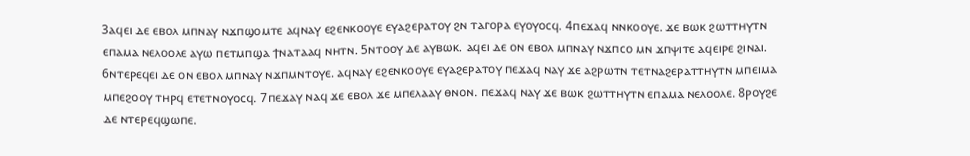3ⲁϥⲉⲓ ⲇⲉ ⲉⲃⲟⲗ ⲙⲡⲛⲁⲩ ⲛϫⲡϣⲟⲙⲧⲉ ⲁϥⲛⲁⲩ ⲉϩⲉⲛⲕⲟⲟⲩⲉ ⲉⲩⲁϩⲉⲣⲁⲧⲟⲩ ϩⲛ ⲧⲁⲅⲟⲣⲁ ⲉⲩⲟⲩⲟⲥϥ. 4ⲡⲉϫⲁϥ ⲛⲛⲕⲟⲟⲩⲉ. ϫⲉ ⲃⲱⲕ ϩⲱⲧⲧⲏⲩⲧⲛ ⲉⲡⲁⲙⲁ ⲛⲉⲗⲟⲟⲗⲉ ⲁⲩⲱ ⲡⲉⲧⲙⲡϣⲁ ϯⲛⲁⲧⲁⲁϥ ⲛⲏⲧⲛ. 5ⲛⲧⲟⲟⲩ ⲇⲉ ⲁⲩⲃⲱⲕ. ⲁϥⲉⲓ ⲇⲉ ⲟⲛ ⲉⲃⲟⲗ ⲙⲡⲛⲁⲩ ⲛϫⲡⲥⲟ ⲙⲛ ϫⲡⲯⲓⲧⲉ ⲁϥⲉⲓⲣⲉ ϩⲓⲛⲁⲓ. 6ⲛⲧⲉⲣⲉϥⲉⲓ ⲇⲉ ⲟⲛ ⲉⲃⲟⲗ ⲙⲡⲛⲁⲩ ⲛϫⲡⲙⲛⲧⲟⲩⲉ. ⲁϥⲛⲁⲩ ⲉϩⲉⲛⲕⲟⲟⲩⲉ ⲉⲩⲁϩⲉⲣⲁⲧⲟⲩ ⲡⲉϫⲁϥ ⲛⲁⲩ ϫⲉ ⲁϩⲣⲱⲧⲛ ⲧⲉⲧⲛⲁϩⲉⲣⲁⲧⲧⲏⲩⲧⲛ ⲙⲡⲉⲓⲙⲁ ⲙⲡⲉϩⲟⲟⲩ ⲧⲏⲣϥ ⲉⲧⲉⲧⲛⲟⲩⲟⲥϥ. 7ⲡⲉϫⲁⲩ ⲛⲁϥ ϫⲉ ⲉⲃⲟⲗ ϫⲉ ⲙⲡⲉⲗⲁⲁⲩ ⲑⲛⲟⲛ. ⲡⲉϫⲁϥ ⲛⲁⲩ ϫⲉ ⲃⲱⲕ ϩⲱⲧⲧⲏⲩⲧⲛ ⲉⲡⲁⲙⲁ ⲛⲉⲗⲟⲟⲗⲉ. 8ⲣⲟⲩϩⲉ ⲇⲉ ⲛⲧⲉⲣⲉϥϣⲱⲡⲉ.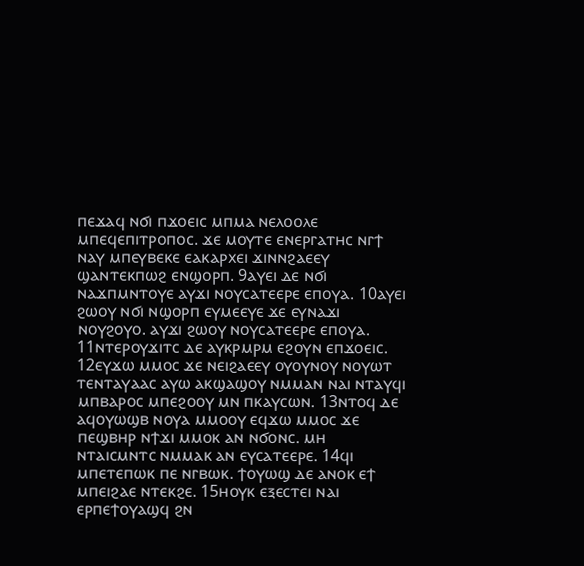ⲡⲉϫⲁϥ ⲛϭⲓ ⲡϫⲟⲉⲓⲥ ⲙⲡⲙⲁ ⲛⲉⲗⲟⲟⲗⲉ ⲙⲡⲉϥⲉⲡⲓⲧⲣⲟⲡⲟⲥ. ϫⲉ ⲙⲟⲩⲧⲉ ⲉⲛⲉⲣⲅⲁⲧⲏⲥ ⲛⲅϯ ⲛⲁⲩ ⲙⲡⲉⲩⲃⲉⲕⲉ ⲉⲁⲕⲁⲣⲭⲉⲓ ϫⲓⲛⲛϩⲁⲉⲉⲩ ϣⲁⲛⲧⲉⲕⲡⲱϩ ⲉⲛϣⲟⲣⲡ. 9ⲁⲩⲉⲓ ⲇⲉ ⲛϭⲓ ⲛⲁϫⲡⲙⲛⲧⲟⲩⲉ ⲁⲩϫⲓ ⲛⲟⲩⲥⲁⲧⲉⲉⲣⲉ ⲉⲡⲟⲩⲁ. 10ⲁⲩⲉⲓ ϩⲱⲟⲩ ⲛϭⲓ ⲛϣⲟⲣⲡ ⲉⲩⲙⲉⲉⲩⲉ ϫⲉ ⲉⲩⲛⲁϫⲓ ⲛⲟⲩϩⲟⲩⲟ. ⲁⲩϫⲓ ϩⲱⲟⲩ ⲛⲟⲩⲥⲁⲧⲉⲉⲣⲉ ⲉⲡⲟⲩⲁ. 11ⲛⲧⲉⲣⲟⲩϫⲓⲧⲥ ⲇⲉ ⲁⲩⲕⲣⲙⲣⲙ ⲉϩⲟⲩⲛ ⲉⲡϫⲟⲉⲓⲥ. 12ⲉⲩϫⲱ ⲙⲙⲟⲥ ϫⲉ ⲛⲉⲓϩⲁⲉⲉⲩ ⲟⲩⲟⲩⲛⲟⲩ ⲛⲟⲩⲱⲧ ⲧⲉⲛⲧⲁⲩⲁⲁⲥ ⲁⲩⲱ ⲁⲕϣⲁϣⲟⲩ ⲛⲙⲙⲁⲛ ⲛⲁⲓ ⲛⲧⲁⲩϥⲓ ⲙⲡⲃⲁⲣⲟⲥ ⲙⲡⲉϩⲟⲟⲩ ⲙⲛ ⲡⲕⲁⲩⲥⲱⲛ. 13ⲛⲧⲟϥ ⲇⲉ ⲁϥⲟⲩⲱϣⲃ ⲛⲟⲩⲁ ⲙⲙⲟⲟⲩ ⲉϥϫⲱ ⲙⲙⲟⲥ ϫⲉ ⲡⲉϣⲃⲏⲣ ⲛϯϫⲓ ⲙⲙⲟⲕ ⲁⲛ ⲛϭⲟⲛⲥ. ⲙⲏ ⲛⲧⲁⲓⲥⲙⲛⲧⲥ ⲛⲙⲙⲁⲕ ⲁⲛ ⲉⲩⲥⲁⲧⲉⲉⲣⲉ. 14ϥⲓ ⲙⲡⲉⲧⲉⲡⲱⲕ ⲡⲉ ⲛⲅⲃⲱⲕ. ϯⲟⲩⲱϣ ⲇⲉ ⲁⲛⲟⲕ ⲉϯ ⲙⲡⲉⲓϩⲁⲉ ⲛⲧⲉⲕϩⲉ. 15ⲏⲟⲩⲕ ⲉⲝⲉⲥⲧⲉⲓ ⲛⲁⲓ ⲉⲣⲡⲉϯⲟⲩⲁϣϥ ϩⲛ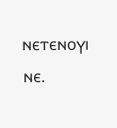ⲛⲉⲧⲉⲛⲟⲩⲓ ⲛⲉ.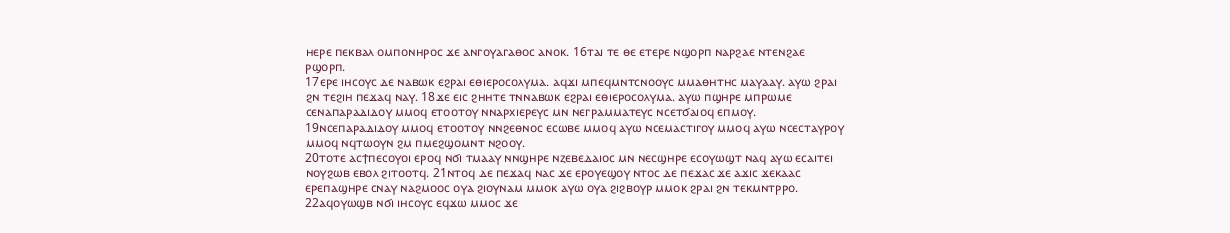ⲏⲉⲣⲉ ⲡⲉⲕⲃⲁⲗ ⲟⲙⲡⲟⲛⲏⲣⲟⲥ ϫⲉ ⲁⲛⲅⲟⲩⲁⲅⲁⲑⲟⲥ ⲁⲛⲟⲕ. 16ⲧⲁⲓ ⲧⲉ ⲑⲉ ⲉⲧⲉⲣⲉ ⲛϣⲟⲣⲡ ⲛⲁⲣϩⲁⲉ ⲛⲧⲉⲛϩⲁⲉ ⲣϣⲟⲣⲡ.
17ⲉⲣⲉ ⲓⲏⲥⲟⲩⲥ ⲇⲉ ⲛⲁⲃⲱⲕ ⲉϩⲣⲁⲓ ⲉⲑⲓⲉⲣⲟⲥⲟⲗⲩⲙⲁ. ⲁϥϫⲓ ⲙⲡⲉϥⲙⲛⲧⲥⲛⲟⲟⲩⲥ ⲙⲙⲁⲑⲏⲧⲏⲥ ⲙⲁⲩⲁⲁⲩ. ⲁⲩⲱ ϩⲣⲁⲓ ϩⲛ ⲧⲉϩⲓⲏ ⲡⲉϫⲁϥ ⲛⲁⲩ. 18ϫⲉ ⲉⲓⲥ ϩⲏⲏⲧⲉ ⲧⲛⲛⲁⲃⲱⲕ ⲉϩⲣⲁⲓ ⲉⲑⲓⲉⲣⲟⲥⲟⲗⲩⲙⲁ. ⲁⲩⲱ ⲡϣⲏⲣⲉ ⲙⲡⲣⲱⲙⲉ ⲥⲉⲛⲁⲡⲁⲣⲁⲇⲓⲇⲟⲩ ⲙⲙⲟϥ ⲉⲧⲟⲟⲧⲟⲩ ⲛⲛⲁⲣⲭⲓⲉⲣⲉⲩⲥ ⲙⲛ ⲛⲉⲅⲣⲁⲙⲙⲁⲧⲉⲩⲥ ⲛⲥⲉⲧϭⲁⲓⲟϥ ⲉⲡⲙⲟⲩ. 19ⲛⲥⲉⲡⲁⲣⲁⲇⲓⲇⲟⲩ ⲙⲙⲟϥ ⲉⲧⲟⲟⲧⲟⲩ ⲛⲛϩⲉⲑⲛⲟⲥ ⲉⲥⲱⲃⲉ ⲙⲙⲟϥ ⲁⲩⲱ ⲛⲥⲉⲙⲁⲥⲧⲓⲅⲟⲩ ⲙⲙⲟϥ ⲁⲩⲱ ⲛⲥⲉⲥⲧⲁⲩⲣⲟⲩ ⲙⲙⲟϥ ⲛϥⲧⲱⲟⲩⲛ ϩⲙ ⲡⲙⲉϩϣⲟⲙⲛⲧ ⲛϩⲟⲟⲩ.
20ⲧⲟⲧⲉ ⲁⲥϯⲡⲉⲥⲟⲩⲟⲓ ⲉⲣⲟϥ ⲛϭⲓ ⲧⲙⲁⲁⲩ ⲛⲛϣⲏⲣⲉ ⲛⲍⲉⲃⲉⲇⲁⲓⲟⲥ ⲙⲛ ⲛⲉⲥϣⲏⲣⲉ ⲉⲥⲟⲩⲱϣⲧ ⲛⲁϥ ⲁⲩⲱ ⲉⲥⲁⲓⲧⲉⲓ ⲛⲟⲩϩⲱⲃ ⲉⲃⲟⲗ ϩⲓⲧⲟⲟⲧϥ. 21ⲛⲧⲟϥ ⲇⲉ ⲡⲉϫⲁϥ ⲛⲁⲥ ϫⲉ ⲉⲣⲟⲩⲉϣⲟⲩ ⲛⲧⲟⲥ ⲇⲉ ⲡⲉϫⲁⲥ ϫⲉ ⲁϫⲓⲥ ϫⲉⲕⲁⲁⲥ ⲉⲣⲉⲡⲁϣⲏⲣⲉ ⲥⲛⲁⲩ ⲛⲁϩⲙⲟⲟⲥ ⲟⲩⲁ ϩⲓⲟⲩⲛⲁⲙ ⲙⲙⲟⲕ ⲁⲩⲱ ⲟⲩⲁ ϩⲓϩⲃⲟⲩⲣ ⲙⲙⲟⲕ ϩⲣⲁⲓ ϩⲛ ⲧⲉⲕⲙⲛⲧⲣⲣⲟ. 22ⲁϥⲟⲩⲱϣⲃ ⲛϭⲓ ⲓⲏⲥⲟⲩⲥ ⲉϥϫⲱ ⲙⲙⲟⲥ ϫⲉ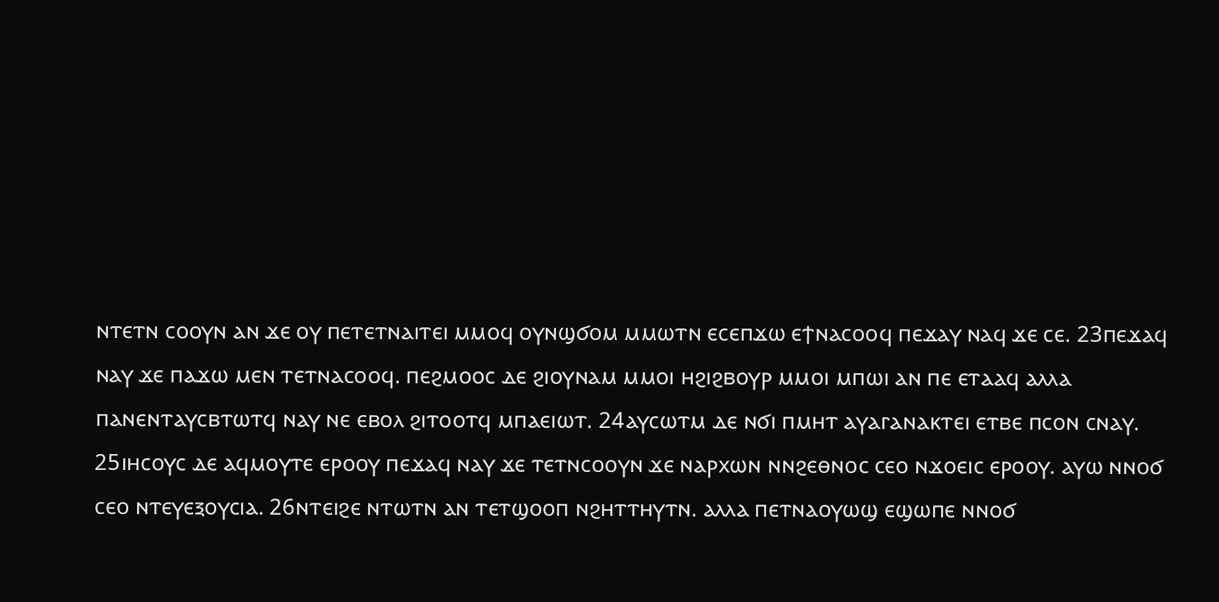ⲛⲧⲉⲧⲛ ⲥⲟⲟⲩⲛ ⲁⲛ ϫⲉ ⲟⲩ ⲡⲉⲧⲉⲧⲛⲁⲓⲧⲉⲓ ⲙⲙⲟϥ ⲟⲩⲛϣϭⲟⲙ ⲙⲙⲱⲧⲛ ⲉⲥⲉⲡϫⲱ ⲉϯⲛⲁⲥⲟⲟϥ ⲡⲉϫⲁⲩ ⲛⲁϥ ϫⲉ ⲥⲉ. 23ⲡⲉϫⲁϥ ⲛⲁⲩ ϫⲉ ⲡⲁϫⲱ ⲙⲉⲛ ⲧⲉⲧⲛⲁⲥⲟⲟϥ. ⲡⲉϩⲙⲟⲟⲥ ⲇⲉ ϩⲓⲟⲩⲛⲁⲙ ⲙⲙⲟⲓ ⲏϩⲓϩⲃⲟⲩⲣ ⲙⲙⲟⲓ ⲙⲡⲱⲓ ⲁⲛ ⲡⲉ ⲉⲧⲁⲁϥ ⲁⲗⲗⲁ ⲡⲁⲛⲉⲛⲧⲁⲩⲥⲃⲧⲱⲧϥ ⲛⲁⲩ ⲛⲉ ⲉⲃⲟⲗ ϩⲓⲧⲟⲟⲧϥ ⲙⲡⲁⲉⲓⲱⲧ. 24ⲁⲩⲥⲱⲧⲙ ⲇⲉ ⲛϭⲓ ⲡⲙⲏⲧ ⲁⲩⲁⲅⲁⲛⲁⲕⲧⲉⲓ ⲉⲧⲃⲉ ⲡⲥⲟⲛ ⲥⲛⲁⲩ. 25ⲓⲏⲥⲟⲩⲥ ⲇⲉ ⲁϥⲙⲟⲩⲧⲉ ⲉⲣⲟⲟⲩ ⲡⲉϫⲁϥ ⲛⲁⲩ ϫⲉ ⲧⲉⲧⲛⲥⲟⲟⲩⲛ ϫⲉ ⲛⲁⲣⲭⲱⲛ ⲛⲛϩⲉⲑⲛⲟⲥ ⲥⲉⲟ ⲛϫⲟⲉⲓⲥ ⲉⲣⲟⲟⲩ. ⲁⲩⲱ ⲛⲛⲟϭ ⲥⲉⲟ ⲛⲧⲉⲩⲉⲝⲟⲩⲥⲓⲁ. 26ⲛⲧⲉⲓϩⲉ ⲛⲧⲱⲧⲛ ⲁⲛ ⲧⲉⲧϣⲟⲟⲡ ⲛϩⲏⲧⲧⲏⲩⲧⲛ. ⲁⲗⲗⲁ ⲡⲉⲧⲛⲁⲟⲩⲱϣ ⲉϣⲱⲡⲉ ⲛⲛⲟϭ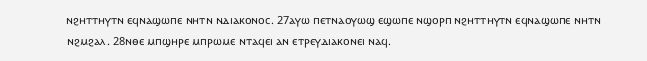ⲛϩⲏⲧⲧⲏⲩⲧⲛ ⲉϥⲛⲁϣⲱⲡⲉ ⲛⲏⲧⲛ ⲛⲇⲓⲁⲕⲟⲛⲟⲥ. 27ⲁⲩⲱ ⲡⲉⲧⲛⲁⲟⲩⲱϣ ⲉϣⲱⲡⲉ ⲛϣⲟⲣⲡ ⲛϩⲏⲧⲧⲏⲩⲧⲛ ⲉϥⲛⲁϣⲱⲡⲉ ⲛⲏⲧⲛ ⲛϩⲙϩⲁⲗ. 28ⲛⲑⲉ ⲙⲡϣⲏⲣⲉ ⲙⲡⲣⲱⲙⲉ ⲛⲧⲁϥⲉⲓ ⲁⲛ ⲉⲧⲣⲉⲩⲇⲓⲁⲕⲟⲛⲉⲓ ⲛⲁϥ.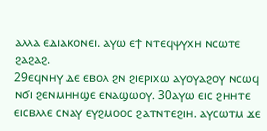ⲁⲗⲗⲁ ⲉⲇⲓⲁⲕⲟⲛⲉⲓ. ⲁⲩⲱ ⲉϯ ⲛⲧⲉϥⲯⲩⲭⲏ ⲛⲥⲱⲧⲉ ϩⲁϩⲁϩ.
29ⲉϥⲛⲏⲩ ⲇⲉ ⲉⲃⲟⲗ ϩⲛ ϩⲓⲉⲣⲓⲭⲱ ⲁⲩⲟⲩⲁϩⲟⲩ ⲛⲥⲱϥ ⲛϭⲓ ϩⲉⲛⲙⲏⲏϣⲉ ⲉⲛⲁϣⲱⲟⲩ. 30ⲁⲩⲱ ⲉⲓⲥ ϩⲏⲏⲧⲉ ⲉⲓⲥⲃⲗⲗⲉ ⲥⲛⲁⲩ ⲉⲩϩⲙⲟⲟⲥ ϩⲁⲧⲛⲧⲉϩⲓⲏ. ⲁⲩⲥⲱⲧⲙ ϫⲉ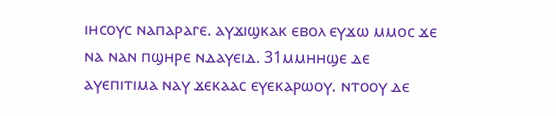ⲓⲏⲥⲟⲩⲥ ⲛⲁⲡⲁⲣⲁⲅⲉ. ⲁⲩϫⲓϣⲕⲁⲕ ⲉⲃⲟⲗ ⲉⲩϫⲱ ⲙⲙⲟⲥ ϫⲉ ⲛⲁ ⲛⲁⲛ ⲡϣⲏⲣⲉ ⲛⲇⲁⲩⲉⲓⲇ. 31ⲙⲙⲏⲏϣⲉ ⲇⲉ ⲁⲩⲉⲡⲓⲧⲓⲙⲁ ⲛⲁⲩ ϫⲉⲕⲁⲁⲥ ⲉⲩⲉⲕⲁⲣⲱⲟⲩ. ⲛⲧⲟⲟⲩ ⲇⲉ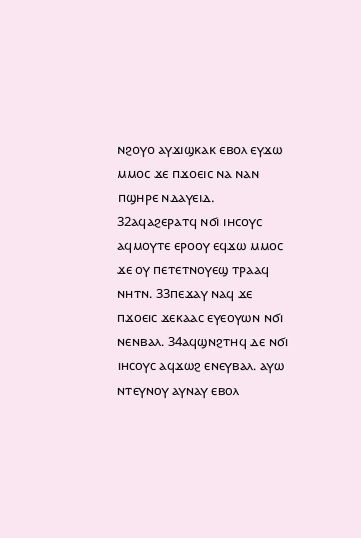ⲛϩⲟⲩⲟ ⲁⲩϫⲓϣⲕⲁⲕ ⲉⲃⲟⲗ ⲉⲩϫⲱ ⲙⲙⲟⲥ ϫⲉ ⲡϫⲟⲉⲓⲥ ⲛⲁ ⲛⲁⲛ ⲡϣⲏⲣⲉ ⲛⲇⲁⲩⲉⲓⲇ. 32ⲁϥⲁϩⲉⲣⲁⲧϥ ⲛϭⲓ ⲓⲏⲥⲟⲩⲥ ⲁϥⲙⲟⲩⲧⲉ ⲉⲣⲟⲟⲩ ⲉϥϫⲱ ⲙⲙⲟⲥ ϫⲉ ⲟⲩ ⲡⲉⲧⲉⲧⲛⲟⲩⲉϣ ⲧⲣⲁⲁϥ ⲛⲏⲧⲛ. 33ⲡⲉϫⲁⲩ ⲛⲁϥ ϫⲉ ⲡϫⲟⲉⲓⲥ ϫⲉⲕⲁⲁⲥ ⲉⲩⲉⲟⲩⲱⲛ ⲛϭⲓ ⲛⲉⲛⲃⲁⲗ. 34ⲁϥϣⲛϩⲧⲏϥ ⲇⲉ ⲛϭⲓ ⲓⲏⲥⲟⲩⲥ ⲁϥϫⲱϩ ⲉⲛⲉⲩⲃⲁⲗ. ⲁⲩⲱ ⲛⲧⲉⲩⲛⲟⲩ ⲁⲩⲛⲁⲩ ⲉⲃⲟⲗ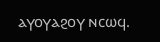ⲁⲩⲟⲩⲁϩⲟⲩ ⲛⲥⲱϥ.